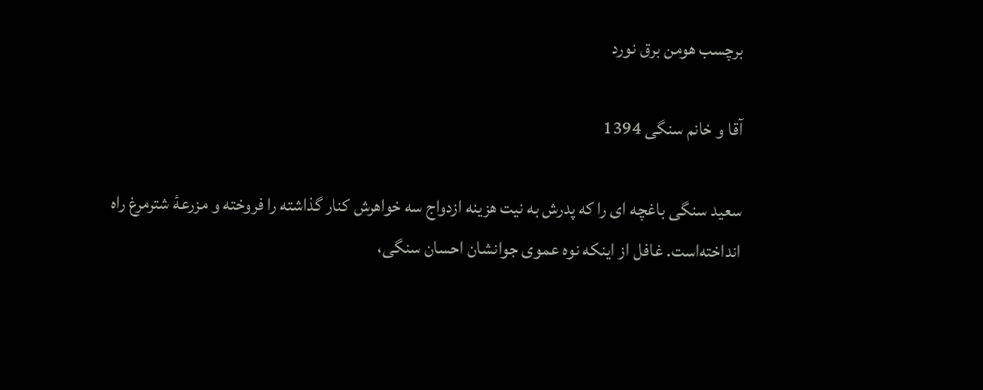برچسب هومن برق نورد

آقا و خانم سنگی 1394

سعید سنگی باغچه ای را که پدرش به نیت هزینه ازدواج سه خواهرش کنار گذاشته را فروخته و مزرعهٔ شترمرغ راه انداخته‌است. غافل از اینکه نوه عموی جوانشان احسان سنگی،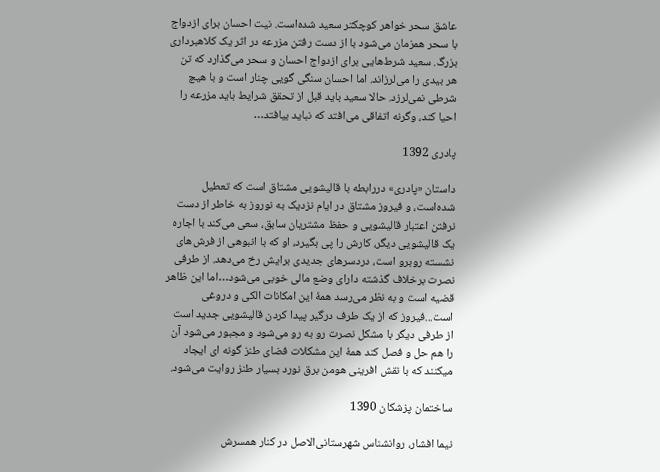عاشق سحر خواهر کوچکتر سعید شده‌است. نیت احسان برای ازدواج با سحر همزمان می‌شود با از دست رفتن مزرعه در اثر یک کلاهبرداری بزرگ. سعید شرط‌هایی برای ازدواج احسان و سحر می‌گذارد که تن هر بیدی را می‌لرزاند. اما احسان سنگی گویی چنار است و با هیچ شرطی نمی‌لرزد. حالا سعید باید قبل از تحقق شرایط باید مزرعه را احیا کند، وگرنه اتفاقی می‌افتد که نباید بیافتد…

پادری 1392

داستان «پادری» دررابطه با قالیشویی مشتاق است که تعطیل شده‌است، و فیروز مشتاق در ایام نزدیک به نوروز به خاطر از دست نرفتن اعتبار قالیشویی و حفظ مشتریان سابق، سعی می‌کند با اجاره یک قالیشویی دیگر، کارش را پی بگیرد، او که با انبوهی از فرش‌های نشسته روبرو است، دردسرهای جدیدی برایش رخ می‌دهد. از طرفی نصرت برخلاف گذشته دارای وضع مالی خوبی می‌شود…اما این ظاهر قضیه است و به نظر می‌رسد همهٔ این امکانات الکی و دروغی است...فیروز که از یک طرف درگیر پیدا کردن قالیشویی جدید است از طرفی دیگر با مشکل نصرت رو به رو می‌شود و مجبور می‌شود آن را هم حل و فصل کند همهٔ این مشکلات فضای طنز گونه ای ایجاد میکنند که با نقش افرینی هومن برق نورد بسیار طنز روایت می‌شود.

ساختمان پزشکان 1390

نیما افشار، روانشناس شهرستانی‌الاصل در کنار همسرش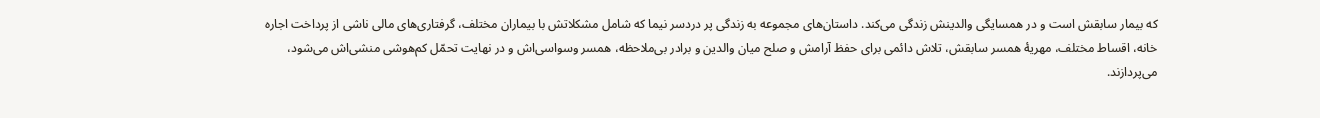که بیمار سابقش است و در همسایگی والدینش زندگی می‌کند. داستان‌های مجموعه به زندگی پر دردسر نیما که شامل مشکلاتش با بیماران مختلف، گرفتاری‌های مالی ناشی از پرداخت اجاره خانه، اقساط مختلف، مهریهٔ همسر سابقش، تلاش دائمی برای حفظ آرامش و صلح میان والدین و برادر بی‌ملاحظه، همسر وسواسی‌اش و در نهایت تحمّل کم‌هوشی منشی‌اش می‌شود، می‌پردازند.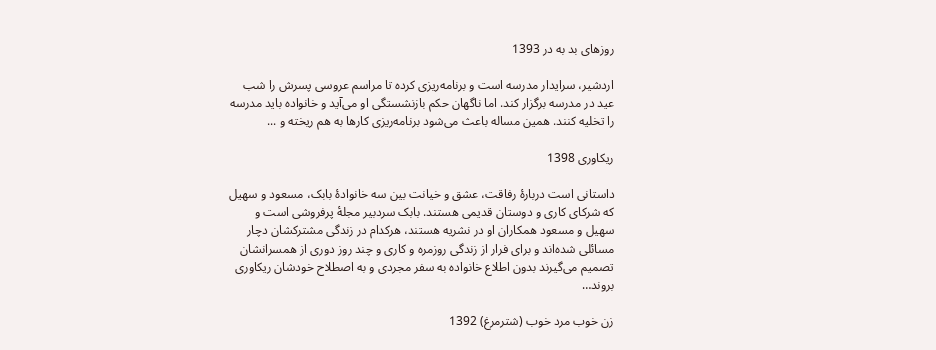روزهای بد به در 1393

اردشیر، سرایدار مدرسه است و برنامه‌ریزی کرده تا مراسم عروسی پسرش را شب عید در مدرسه برگزار کند. اما ناگهان حکم بازنشستگی او می‌آید و خانواده باید مدرسه را تخلیه کنند. همین مساله باعث می‌شود برنامه‌ریزی کارها به هم ریخته و ...

ریکاوری 1398

داستانی است دربارهٔ رفاقت، عشق و خیانت بین سه خانوادهٔ بابک، مسعود و سهیل که شرکای کاری و دوستان قدیمی هستند. بابک سردبیر مجلهٔ پرفروشی است و سهیل و مسعود همکاران او در نشریه هستند، هرکدام در زندگی مشترکشان دچار مسائلی شده‌اند و برای فرار از زندگی روزمره و کاری و چند روز دوری از همسرانشان تصمیم می‌گیرند بدون اطلاع خانواده به سفر مجردی و به اصطلاح خودشان ریکاوری بروند…

زن خوب مرد خوب (شترمرغ) 1392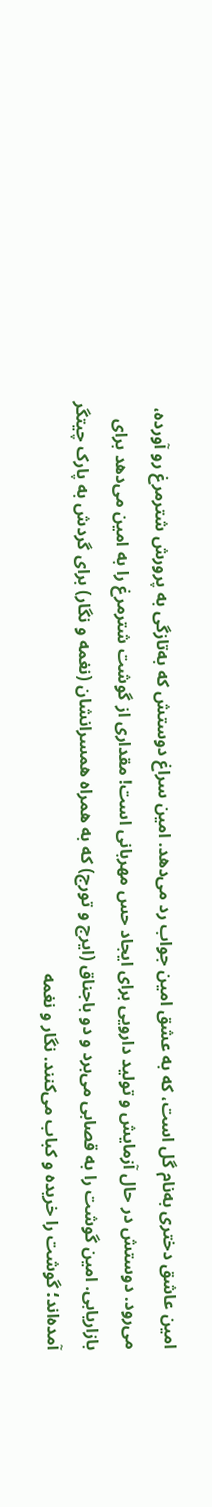امین عاشق دختری به‌نام گل است، که به عشق امین جواب رد می‌دهد. امین سراغ دوستش که به‌تازگی به پرورش شترمرغ رو آورده، می‌رود. دوستش در حال آزمایش و تولید دارویی برای ایجاد حس مهربانی است! مقداری از گوشت شترمرغ را به امین می‌دهد برای بازاریابی. امین گوشت را به قصابی می‌برد و دو باجناق (ایرج و تورج) که به همراه همسرانشان (نغمه و نگار) برای گردش به پارک چیتگر آمده‌اند؛ گوشت را خریده و کباب می‌کنند. نگار و نغمه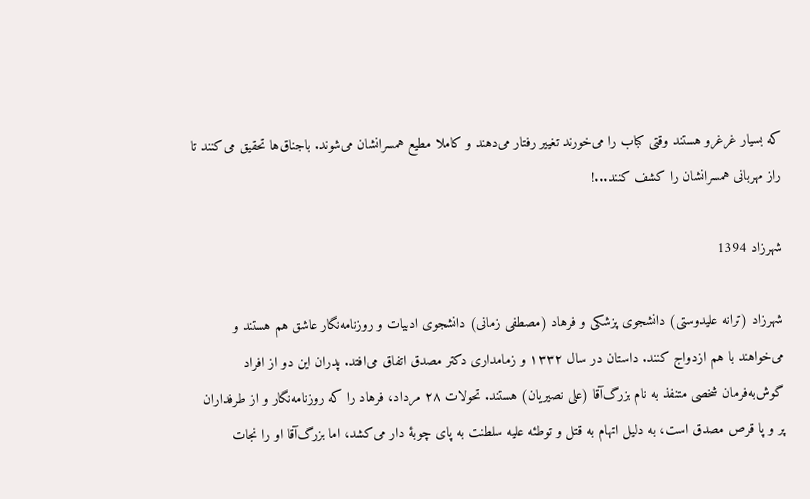که بسیار غرغرو هستند وقتی کباب را می‌خورند تغییر رفتار می‌دهند و کاملا مطیع همسرانشان می‌شوند. باجناق‌ها تحقیق می‌کنند تا راز مهربانی همسرانشان را کشف کنند...!

شهرزاد 1394

شهرزاد (ترانه علیدوستی) دانشجوی پزشکی و فرهاد (مصطفی زمانی) دانشجوی ادبیات و روزنامه‌نگار عاشق هم هستند و می‌خواهند با هم ازدواج کنند. داستان در سال ۱۳۳۲ و زمامداری دکتر مصدق اتفاق می‌افتد. پدران این دو از افراد گوش‌به‌فرمان شخصی متنفذ به نام بزرگ‌آقا (علی نصیریان) هستند. تحولات ۲۸ مرداد، فرهاد را که روزنامه‌نگار و از طرفداران پر و پا قرص مصدق است، به دلیل اتهام به قتل و توطئه علیه سلطنت به پای چوبهٔ دار می‌کشد، اما بزرگ‌آقا او را نجات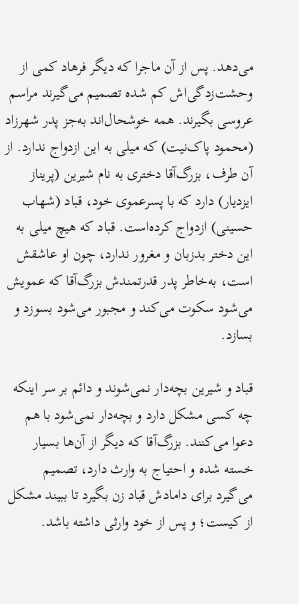می‌دهد. پس از آن ماجرا که دیگر فرهاد کمی از وحشت‌زدگی‌اش کم شده تصمیم می‌گیرند مراسم عروسی بگیرند. همه خوشحال‌اند به‌جز پدر شهرزاد (محمود پاک‌نیت) که میلی به این ازدواج ندارد. از آن طرف، بزرگ‌آقا دختری به نام شیرین (پریناز ایزدیار) دارد که با پسرعموی خود، قباد (شهاب حسینی) ازدواج کرده‌است. قباد که هیچ میلی به این دختر بدزبان و مغرور ندارد، چون او عاشقش است، به‌خاطر پدر قدرتمندش بزرگ‌آقا که عمویش می‌شود سکوت می‌کند و مجبور می‌شود بسوزد و بسازد.

قباد و شیرین بچه‌دار نمی‌شوند و دائم بر سر اینکه چه کسی مشکل دارد و بچه‌دار نمی‌شود با هم دعوا می‌کنند. بزرگ‌آقا که دیگر از آن‌ها بسیار خسته شده و احتیاج به وارث دارد، تصمیم می‌گیرد برای دامادش قباد زن بگیرد تا ببیند مشکل از کیست؛ و پس از خود وارثی داشته باشد.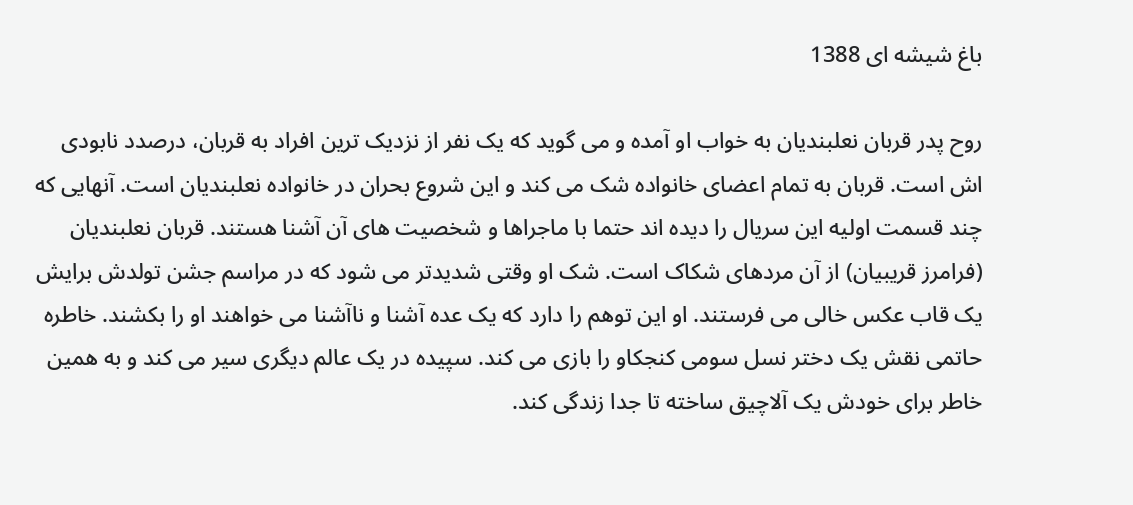باغ شیشه ای 1388

روح پدر قربان نعلبندیان به خواب او آمده و می گوید که یک نفر از نزدیک ترین افراد به قربان، درصدد نابودی اش است. قربان به تمام اعضای خانواده شک می کند و این شروع بحران در خانواده نعلبندیان است. آنهایی که چند قسمت اولیه این سریال را دیده اند حتما با ماجراها و شخصیت های آن آشنا هستند. قربان نعلبندیان (فرامرز قریبیان) از آن مردهای شکاک است. شک او وقتی شدیدتر می شود که در مراسم جشن تولدش برایش یک قاب عکس خالی می فرستند. او این توهم را دارد که یک عده آشنا و ناآشنا می خواهند او را بکشند. خاطره حاتمی نقش یک دختر نسل سومی کنجکاو را بازی می کند. سپیده در یک عالم دیگری سیر می کند و به همین خاطر برای خودش یک آلاچیق ساخته تا جدا زندگی کند.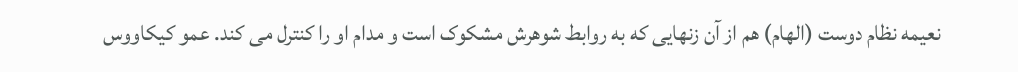نعیمه نظام دوست (الهام) هم از آن زنهایی که به روابط شوهرش مشکوک است و مدام او را کنترل می کند. عمو کیکاووس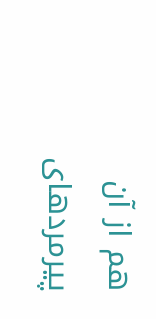هم از آن پیرمردهای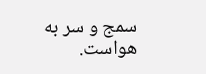سمج و سر به هواست.